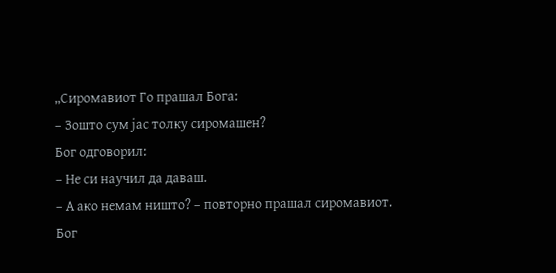„Сиромавиот Го прашал Бога:
– Зошто сум јас толку сиромашен?
Бог одговорил:
– Не си научил да даваш.
– А ако немам ништо? – повторно прашал сиромавиот.
Бог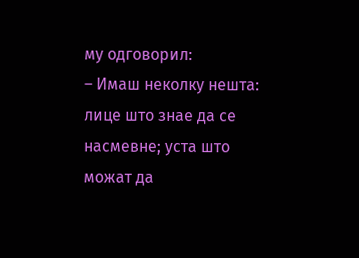му одговорил:
– Имаш неколку нешта: лице што знае да се насмевне; уста што можат да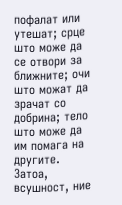пофалат или утешат; срце што може да се отвори за ближните; очи што можат да зрачат со добрина; тело што може да им помага на другите. Затоа, всушност, ние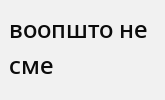воопшто не сме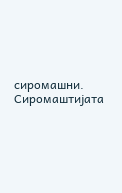сиромашни.
Сиромаштијата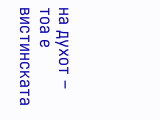на духот – тоа е вистинската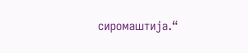сиромаштија.“